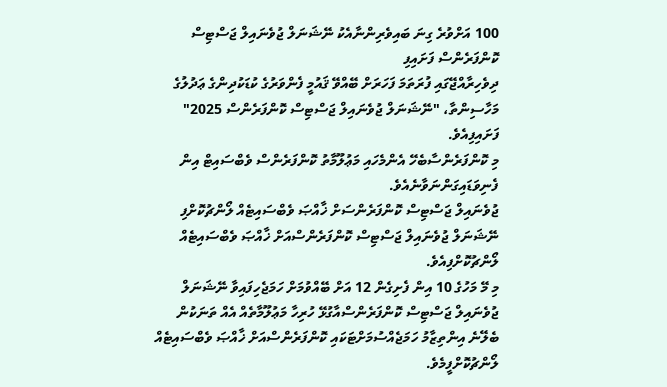100 އަށްވުރެ ގިނަ ބައިވެރިންނާއެކު ނޭޝަނަލް ޖުވެނައިލް ޖަސްޓިސް ކޮންފަރެންސް ފަށައިފި
ދިވެހިރާއްޖޭގައި ފުރަތަމަ ފަހަރަށް ބޭއްވޭ ޤައުމީ ފެންވަރުގެ ކުޑަކުދިންގެ ޢަދުލުގެ މަހާސިންތާ، "ނޭޝަނަލް ޖުވެނައިލް ޖަސްޓިސް ކޮންފަރެންސް 2025" ފަށައިފިއެވެ.
މި ކޮންފަރެންސާބެހޭ އެންމެހައި މަޢުލޫމާތު ކޮންފަރެންސް ވެބްސައިޓް އިން ފެނިވަޑައިގަންނަވާނެއެވެ.
ޖުވެނައިލް ޖަސްޓިސް ކޮންފަރެންސަށް ޚާއްޞަ ވެބްސައިޓެއް ލޯންޗުކޮށްފި
ނޭޝަނަލް ޖުވެނައިލް ޖަސްޓިސް ކޮންފަރެންސްއަށް ޚާއްޞަ ވެބްސައިޓެއް ލޯންޗުކޮށްފިއެވެ.
މި މޭ މަހުގެ 10 އިން ފެށިގެން 12 އަށް ބޭއްވުމަށް ހަމަޖެހިފައިވާ ނޭޝަނަލް ޖުވެނައިލް ޖަސްޓިސް ކޮންފަރެންސްއާގުޅޭ ހުރިހާ މަޢުލޫމާތެއް އެއް ތަނަކުން ބެލޭނެ އިންތިޒާމު ހަމަޖެއްސުމަށްޓަކައި ކޮންފަރެންސްއަށް ޚާއްޞަ ވެބްސައިޓެއް ލޯންޗުކޮށްފީމެވެ.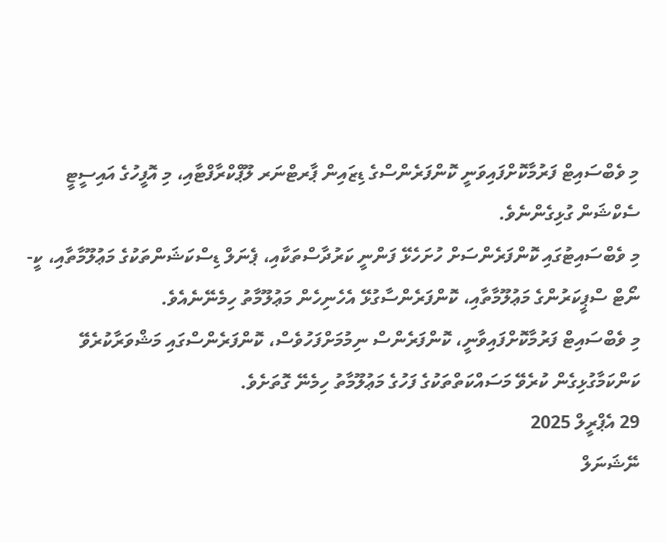މި ވެބްސައިޓް ފަރުމާކޮށްފައިވަނީ ކޮންފަރެންސްގެ ޑިޒައިން ޕާރޓްނަރ ލޫޕްކްރާފްޓާއި، މި އޮފީހުގެ އައިސީޓީ ސެކްޝަން ގުޅިގެންނެވެ.
މި ވެބްސައިޓުގައި ކޮންފަރެންސަށް ހުށަހެޅޭ ފަންނީ ކަރުދާސްތަކާއި، ޕެނަލް ޑިސްކަޝަންތަކުގެ މަޢުލޫމާތާއި، ކީ-ނޯޓް ސްޕީކަރުންގެ މަޢުލޫމާތާއި، ކޮންފަރެންސާގުޅޭ އެހެނިހެން މަޢުލޫމާތު ހިމެނޭނެއެވެ.
މި ވެބްސައިޓް ފަރުމާކޮށްފައިވާނީ، ކޮންފަރެންސް ނިމުމަށްފަހުވެސް، ކޮންފަރެންސްގައި މަޝްވަރާކުރެވޭ ކަންކަމާގުޅިގެން ކުރެވޭ މަސައްކަތްތަކުގެ ފަހުގެ މަޢުލޫމާތު ހިމެނޭ ގޮތަށެވެ.
29 އެޕްރީލް 2025
ނޭޝަނަލް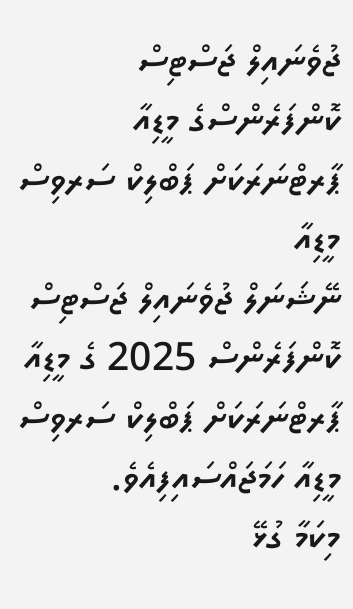ޖުވެނައިލް ޖަސްޓިސް ކޮންފަރެންސްގެ މީޑިއާ ޕާރޓްނަރަކަށް ޕަބްލިކް ސަރވިސް މީޑިއާ
ނޭޝަނަލް ޖުވެނައިލް ޖަސްޓިސް ކޮންފަރެންސް 2025 ގެ މީޑިއާ ޕާރޓްނަރަކަށް ޕަބްލިކް ސަރވިސް މީޑިއާ ހަމަޖައްސައިފިއެވެ.
މިކަމާ ގުޅޭ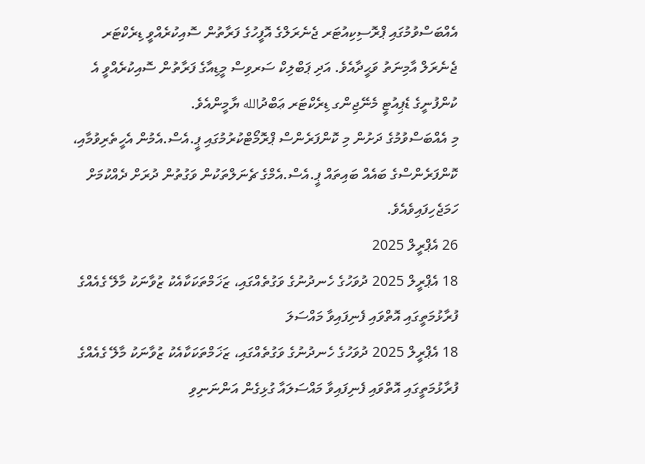އެއްބަސްވުމުގައި ޕްރޮސިކިއުޓަރ ޖެނެރަލްގެ އޮފީހުގެ ފަރާތުން ސޮއިކުރެއްވީ ޑިރެކްޓަރ ޖެނެރަލް އާމިނަތު ވަޙީދާއެވެ. އަދި ޕަބްލިކް ސަރވިސް މީޑިއާގެ ފަރާތުން ސޮއިކުރެއްވީ އެ ކުންފުނީގެ ޑެޕިއުޓީ މެނޭޖިންގ ޑިރެކްޓަރ ޢަބްދުالله ޔާމީންއެވެ.
މި އެއްބަސްވުމުގެ ދަށުން މި ކޮންފަރެންސް ޕްރޮމޯޓްކުރުމުގައި ޕީ.އެސް.އެމުން އެހީތެރިވުމާއި، ކޮންފަރެންސްގެ ބައެއް ބައިތައް ޕީ.އެސް.އެމްގެ ޗެނަލްތަކުން ވަގުތުން ދުރަށް ދެއްކުމަށް ހަމަޖެހިފައިވެއެވެ.
26 އެޕްރީލް 2025
18 އެޕްރީލް 2025 ދުވަހުގެ ހެނދުނުގެ ވަގުތެއްގައި، ޒަޚަމްތަކަކާއެކު ޒުވާނަކު މާލޭ ގެއެއްގެ ފުރާޅުމަތީގައި އޮތްވައި ފެނިފައިވާ މައްސަލަ
18 އެޕްރީލް 2025 ދުވަހުގެ ހެނދުނުގެ ވަގުތެއްގައި، ޒަޚަމްތަކަކާއެކު ޒުވާނަކު މާލޭ ގެއެއްގެ ފުރާޅުމަތީގައި އޮތްވައި ފެނިފައިވާ މައްސަލައާ ގުޅިގެން އަންނަނިވި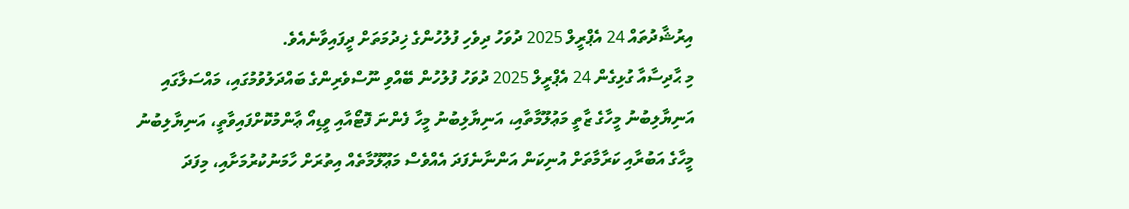އިރުޝާދުތައް 24 އެޕްރީލް 2025 ދުވަހު ދިވެހި ފުލުހުންގެ ޚިދުމަތަށް ދީފައިވާނެއެވެ.
މި ޙާދިސާއާ ގުޅިގެން 24 އެޕްރީލް 2025 ދުވަހު ފުލުހުން ބޭއްވި ނޫސްވެރިންގެ ބައްދަލުވުމުގައި، މައްސަލާގައި އަނިޔާލިބުނު މީހާގެ ޒާތީ މަޢުލޫމާތާއި، އަނިޔާލިބުނު މީހާ ފެންނަ ފޮޓޯއާއި ވީޑިއޯ ޢާންމުކޮށްފައިވާތީ، އަނިޔާލިބުނު މީހާގެ އަބުރާއި ކަރާމާތަށް އުނިކަން އަންނާނެފަދަ އެއްވެސް މަޢޫލޫމާތެއް އިތުރަށް ހާމަނުކުރުމަށާއި، މިފަދަ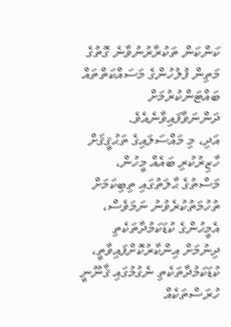ކަންކަން ތަކުރާރުނުވާނެ ގޮތުގެ މަތިން ފުލުހުންގެ މަސައްކަތްތައް ބައްޓަންކުރުމަށް ދަންނަވާފައިވާނެއެވެ.
އަދި، މި މައްސަލައިގެ ތަޙުޤީޤަށް ހާޒިރުކުރި ބައެއް މީހުން، މަސްތުގެ ޙާލަތުގައި ތިބިކަމަށް ތުހުމަތުކުރެވުނު ނަމަވެސް، އެމީހުންގެ ކުޑަކަމުދާތަކެތި ދިނުމަށް އިންކާރުކޮށްފައިވާތީ، ކުޑަކަމުދާތަކެތި ނެގުމުގައި ޤާނޫނީ ހުރަސްތަކެއް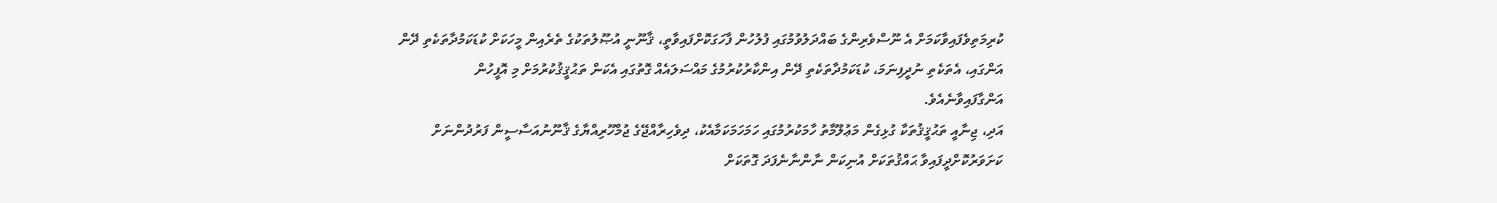ކުރިމަތިވެފައިވާކަމަށް އެ ނޫސްވެރިންގެ ބައްދަލުވުމުގައި ފުލުހުން ފާހަގަކޮށްފައިވާތީ، ޤާނޫނީ އުޞޫލުތަކުގެ ތެރެއިން މީހަކަށް ކުޑަކަމުދާތަކެތި ދޭން އަންގައި، އެތަކެތި ނުދީފިނަމަ، ކުޑަކަމުދާތަކެތި ދޭން އިންކާރުކުރުމުގެ މައްސަލައެއް ގޮތުގައި އެކަން ތަޙުޤީޤުކުރުމަށް މި އޮފީހުން އަންގާފައިވާނެއެވެ.
އަދި، ޖިނާއީ ތަޙުޤީޤުތަކާ ގުޅިގެން މަޢުލޫމާތު ހާމަކުރުމުގައި ހަމަހަމަކަމާއެކު، ދިވެހިރާއްޖޭގެ ޖުމްހޫރިއްޔާގެ ޤާނޫނުއަސާސީން ފަރުދުންނަށް ކަށަވަރުކޮށްދީފައިވާ ޙައްޤުތަކަށް އުނިކަން ނާންނާނެފަދަ ގޮތަކަށް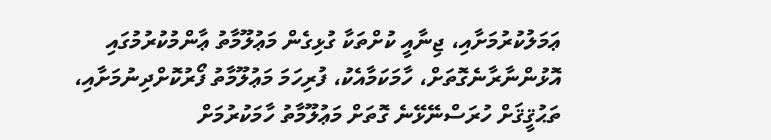ޢަމަލުކުރުމަށާއި، ޖިނާއީ ކުށްތަކާ ގުޅިގެން މަޢުލޫމާތު ޢާންމުކުރުމުގައި އޮޅުންނާރާނެގޮތަށް، ހާމަކަމާއެކު، ފުރިހަމަ މަޢުލޫމާތު ފޯރުކޮށްދިނުމަށާއި، ތަޙުޤީޤަށް ހުރަސްނޭޅޭނެ ގޮތަށް މަޢުލޫމާތު ހާމަކުރުމަށް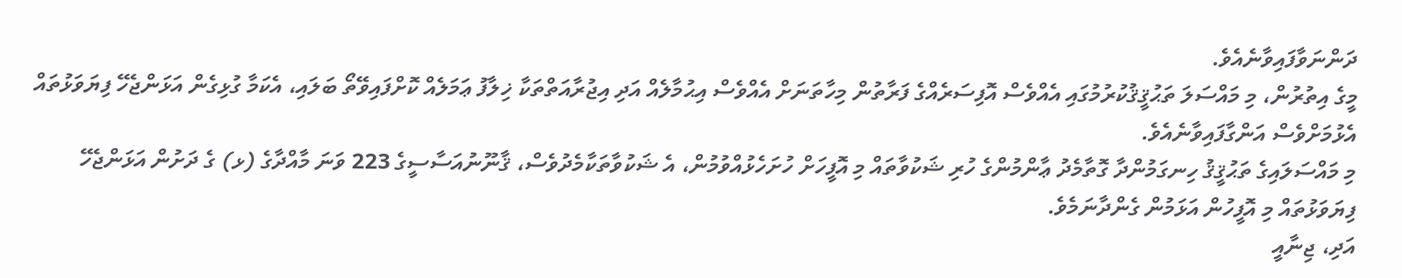ދަންނަވާފައިވާނެއެވެ.
މީގެ އިތުރުން، މި މައްސަލަ ތަޙުޤީޤުކުރުމުގައި އެއްވެސް އޮފިސަރެއްގެ ފަރާތުން މިހާތަނަށް އެއްވެސް އިޙުމާލެއް އަދި އިޖުރާއަތްތަކާ ޚިލާފު ޢަމަލެއް ކޮށްފައިވޭތޯ ބަލައި، އެކަމާ ގުޅިގެން އަޅަންޖެހޭ ފިޔަވަޅުތައް އެޅުމަށްވެސް އަންގާފައިވާނެއެވެ.
މި މައްސަލައިގެ ތަޙުޤީޤު ހިނގަމުންދާ ގޮތާމެދު ޢާންމުންގެ ހުރި ޝަކުވާތައް މި އޮފީހަށް ހުށަހެޅުއްވުމުން، އެ ޝަކުވާތަކާމެދުވެސް، ޤާނޫނުއަސާސީގެ 223 ވަނަ މާއްދާގެ (ޅ) ގެ ދަށުން އަޅަންޖެހޭ ފިޔަވަޅުތައް މި އޮފީހުން އަޅަމުން ގެންދާނަމެވެ.
އަދި، ޖިނާއީ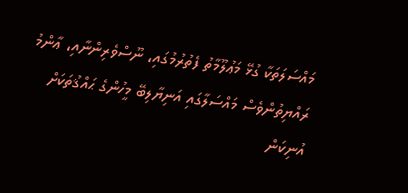މައްސަލަތަކާ ގުޅޭ މަޢުލޫމާތު ފެތުރުމުގައި، ނޫސްވެރިންނާއި، ޢާންމު ރައްޔިތުންވެސް މައްސަލާގައި އަނިޔާލިބޭ މީހުންގެ ޙައްޤުތަކަށް އުނިކަން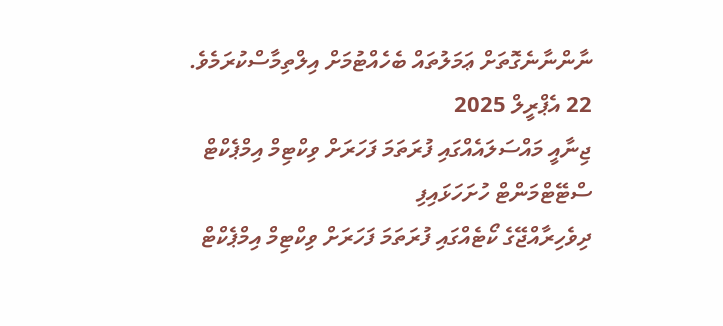ނާންނާނެގޮތަށް ޢަމަލުތައް ބެހެއްޓުމަށް އިލްތިމާސްކުރަމެވެ.
22 އެޕްރީލް 2025
ޖިނާއީ މައްސަލައެއްގައި ފުރަތަމަ ފަހަރަށް ވިކްޓިމް އިމްޕެކްޓް ސްޓޭޓްމަންޓް ހުށަހަޅައިފި
ދިވެހިރާއްޖޭގެ ކޯޓެއްގައި ފުރަތަމަ ފަހަރަށް ވިކްޓިމް އިމްޕެކްޓް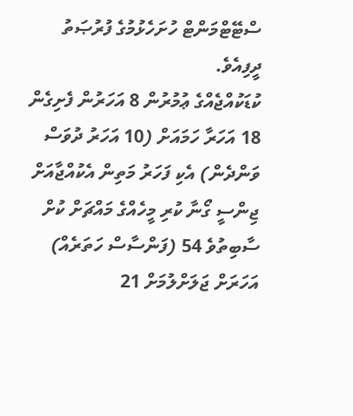ސްޓޭޓްމަންޓް ހުށަހެޅުމުގެ ފުރުޞަތު ދީފިއެވެ.
ކުޑަކުއްޖެއްގެ ޢުމުރުން 8 އަހަރުން ފެށިގެން 18 އަހަރާ ހަމައަށް (10 އަހަރު ދުވަސް ވަންދެން) އެކި ފަހަރު މަތިން އެކުއްޖާއަށް ޖިންސީ ގޯނާ ކުރި މީހެއްގެ މައްޗަށް ކުށް ސާބިތުވެ 54 (ފަންސާސް ހަތަރެއް) އަހަރަށް ޖަލަށްލުމަށް 21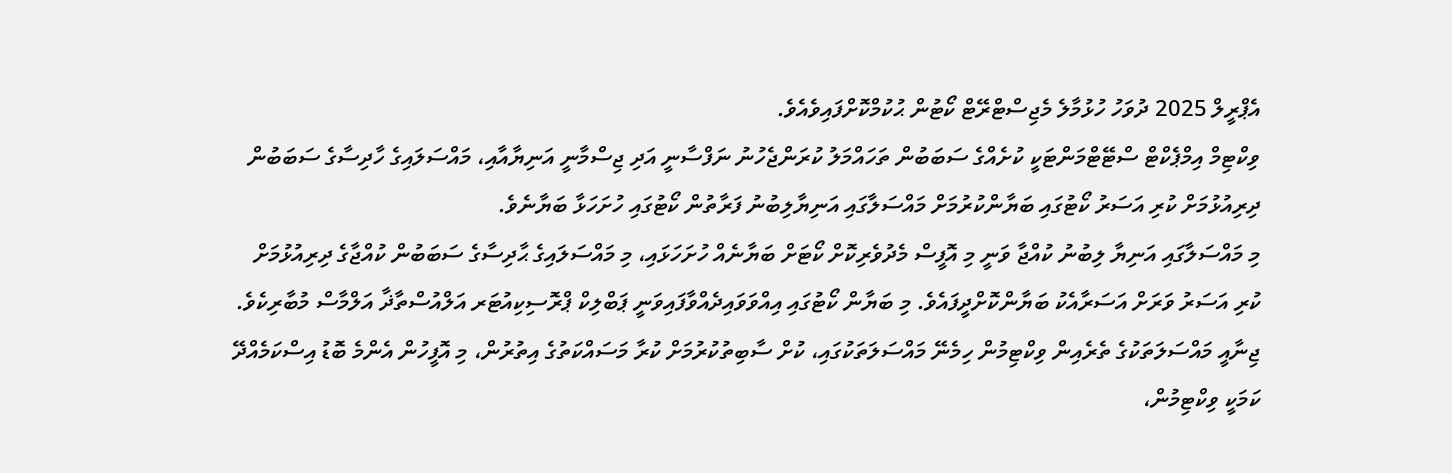އެޕްރީލް 2025 ދުވަހު ހުޅުމާލެ މެޖިސްޓްރޭޓް ކޯޓުން ޙުކުމްކޮށްފައިވެއެވެ.
ވިކްޓިމް އިމްޕެކްޓް ސްޓޭޓްމަންޓަކީ ކުށެއްގެ ސަބަބުން ތަހައްމަލު ކުރަންޖެހުނު ނަފްސާނީ އަދި ޖިސްމާނީ އަނިޔާއާއި، މައްސަލައިގެ ހާދިސާގެ ސަބަބުން ދިރިއުޅުމަށް ކުރި އަސަރު ކޯޓުގައި ބަޔާންކުރުމަށް މައްސަލާގައި އަނިޔާލިބުނު ފަރާތުން ކޯޓުގައި ހުށަހަޅާ ބަޔާނެވެ.
މި މައްސަލާގައި އަނިޔާ ލިބުނު ކުއްޖާ ވަނީ މި އޮފީސް މެދުވެރިކޮށް ކޯޓަށް ބަޔާނެއް ހުށަހަޅައި، މި މައްސަލައިގެ ޙާދިސާގެ ސަބަބުން ކުއްޖާގެ ދިރިއުޅުމަށް ކުރި އަސަރު ވަރަށް އަސަރާއެކު ބަޔާންކޮށްދީފައެވެ. މި ބަޔާން ކޯޓުގައި އިއްވަވައިދެއްވާފައިވަނީ ޕަބްލިކް ޕްރޮސިކިއުޓަރ އަލްއުސްތާޛާ އަލްމާސް މުބާރިކެވެ.
ޖިނާއީ މައްސަލަތަކުގެ ތެރެއިން ވިކްޓިމުން ހިމެނޭ މައްސަލަތަކުގައި، ކުށް ސާބިތުކުރުމަށް ކުރާ މަސައްކަތުގެ އިތުރުން، މި އޮފީހުން އެންމެ ބޮޑު އިސްކަމެއްދޭ ކަމަކީ ވިކްޓިމުން،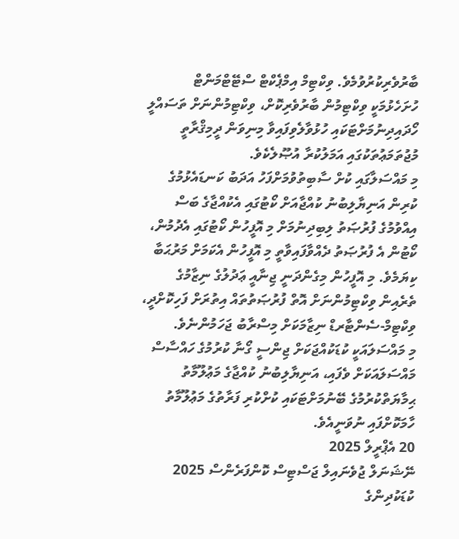ބާރުވެރިކުރުވުމެވެ. ވިކްޓިމް އިމްޕެކްޓް ސްޓޭޓްމަންޓް ހުށަހެޅުމަކީ ވިކްޓިމުން ބާރުވެރިކޮށް، ވިކްޓިމުންނަށް ތަސައްލީ ހޯދައިދިނުމަށްޓަކައި ހުޅުވާލެވިފައިވާ މިނިވަން ދީމިޤްރާތީ މުޖުތަމަޢުތަކުގައި އަމަލުކުރާ އުޞޫލެކެވެ.
މި މައްސަލާގައި ކުށް ސާބިތުވުމަށްފަހު އަދަބު ކަނޑައެޅުމުގެ ކުރިން އަނިޔާލިބުނު ކުއްޖާއަށް ކޯޓުގައި އެކުއްޖާގެ ބަސް އިއްވުމުގެ ފުރުޞަތު ލިބިދިނުމަށް މި އޮފީހުން ކޯޓުގައި އެދުމުން، ކޯޓުން އެ ފުރުޞަތު ދެއްވާފައިވާތީ މި އޮފީހުން އެކަމަށް މަރުޙަބާ ކިޔަމެވެ. މި އޮފީހުން މިގެންދަނީ ޖިނާއީ ޢަދުލުގެ ނިޒާމުގެ ތެރެއިން ވިކްޓިމުންނަށް އޮތް ފުރުޞަތުތައް އިތުރަށް ފަހިކޮށްދީ، ވިކްޓިމް-ސެންޓާރޑް ނިޒާމަކަށް މިސްރާބު ޖަހަމުންނެވެ.
މި މައްސަލައަކީ ކުޑަކުއްޖަކަށް ޖިންސީ ގޯނާ ކުރުމުގެ ހައްސާސް މައްސަލައަކަށް ވެފައި، އަނިޔާލިބުނު ކުއްޖާގެ މަޢުލޫމާތު ޙިމާޔަތްކުރުމުގެ ބޭނުމަށްޓަކައި ކުށްކުރި ފަރާތުގެ މަޢުލޫމާތު ހާމަކޮށްފައި ނުވަނީއެވެ.
20 އެޕްރީލް 2025
ނޭޝަނަލް ޖުވެނައިލް ޖަސްޓިސް ކޮންފަރެންސް 2025
ކުޑަކުދިންގެ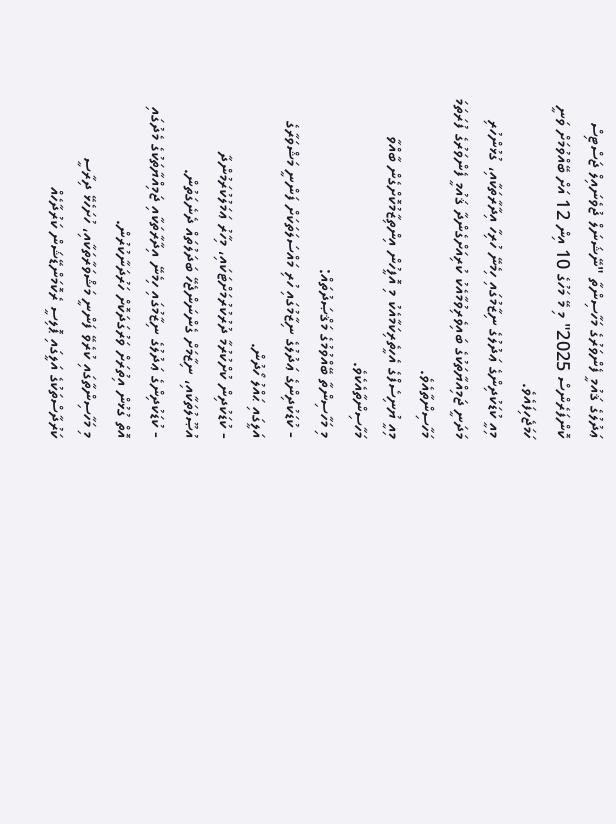ޢަދުލުގެ ޤައުމީ ފެންވަރުގެ މަހާސިންތާ "ނޭޝަނަލް ޖުވެނައިލް ޖަސްޓިސް ކޮންފަރެންސް 2025" މި މޭ މަހުގެ 10 އިން 12 އަށް ބޭއްވުމަށް ވަނީ ހަމަޖެހިފައެވެ.
މިއީ ކުޑަކުދިންގެ ޢަދުލުގެ ނިޒާމުގައި ހިމެނޭ ހުރިހާ އިދާރާތަކާއި، ގުޅުންހުރި މަދަނީ ޖަމިއްޔާތަކުގެ ބައިވެރިވުމާއެކު ކުރިއަށްގެންދާ ޤައުމީ ފެންވަރުގެ ފުރަތަމަ މަހާސިންތާއެވެ.
މިއީ ޔުނިސެފްގެ އެހީތެރިކަމާއެކު މި އޮފީހުން އިންތިޒާމުކޮށްގެން ބާއްވާ މަހާސިންތާއެކެވެ.
މި މަހާސިންތާ ބޭއްވުމުގެ މަޤްޞަދުތައް:
- ކުޑަކުދިންގެ ޢަދުލުގެ ނިޒާމުގައި ހުރި މައްސަލަތަކަށް ފަންނީ މަޝްވަރާގެ އަލީގައި ޙައްލު ހޯދުން.
- ކުޑަކުދިން ކުށްކުރުމާ ދުރުކުރުމަށްޓަކައި، މިހާރު ޢަމަލުކުރަމުންދާ އުޞޫލުތަކާއި، ނިޒާމަށް ގެންނަންޖެހޭ ބަދަލުތައް ދެނެގަތުން.
- ކުޑަކުދިންގެ ޢަދުލުގެ ނިޒާމުގައި ހިމެނޭ އިދާރާތަކާއި ޖަމިއްޔާތަކުގެ މެދުގައި އޮތް ގުޅުން އިތުރަށް ވަރުގަދަކޮށް ހަރުދަނާކުރުން.
މި މަހާސިންތާގައި ކުރެވޭ ފަންނީ މަޝްވަރާތަކާއި، ހުށަހެޅޭ ދިރާސީ ކަރުދާސްތަކުގެ އަލީގައި ޕޮލިސީ ރެކޮމަންޑޭޝަން ކަރުދާހެއް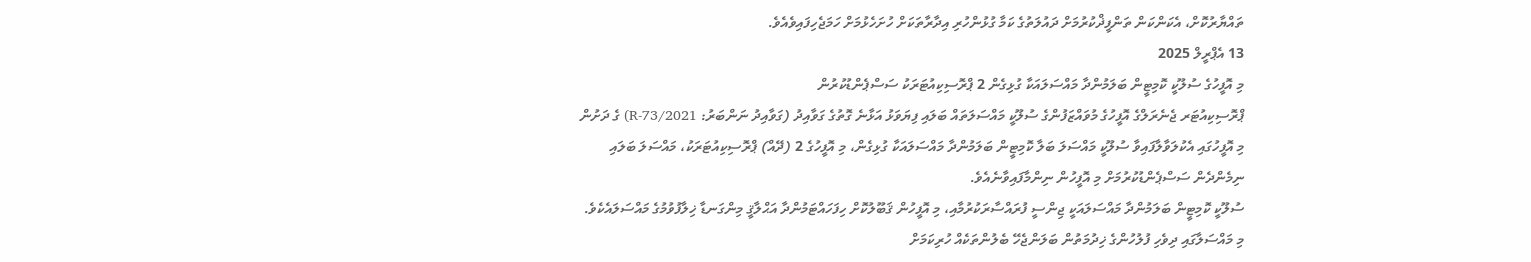ތައްޔާރުކޮށް، އެކަންކަން ތަންފީޛްކުރުމަށް ދައުލަތުގެ ކަމާ ގުޅުންހުރި އިދާރާތަކަށް ހުށަހެޅުމަށް ހަމަޖެހިފައިވެއެވެ.
13 އެޕްރީލް 2025
މި އޮފީހުގެ ސުލޫކީ ކޮމިޓީން ބަލަމުންދާ މައްސަލައަކާ ގުޅިގެން 2 ޕްރޮސިކިއުޓަރަކު ސަސްޕެންޑުކުރުން
ޕްރޮސިކިއުޓަރ ޖެނެރަލްގެ އޮފީހުގެ މުވައްޒަފުންގެ ސުލޫކީ މައްސަލަތައް ބަލައި ފިޔަވަޅު އަޅާނެ ގޮތުގެ ގަވާއިދު (ގަވާއިދު ނަންބަރު: 2021/R-73) ގެ ދަށުން މި އޮފީހުގައި އެކުލަވާލާފައިވާ ސުލޫކީ މައްސަލަ ބަލާ ކޮމިޓީން ބަލަމުންދާ މައްސަލައަކާ ގުޅިގެން، މި އޮފީހުގެ 2 (ދޭއް) ޕްރޮސިކިއުޓަރަކު، މައްސަލަ ބަލައި ނިމެންދެން ސަސްޕެންޑުކުރުމަށް މި އޮފީހުން ނިންމާފައިވާނެއެވެ.
ސުލޫކީ ކޮމިޓީން ބަލަމުންދާ މައްސަލައަކީ ޖިންސީ ފުރައްސާރަކުރުމާއި، މި އޮފީހުން ޤަބޫލުކޮށް ހިފަހައްޓަމުންދާ އަޙްލާޤީ މިންގަނޑާ ޚިލާފުވުމުގެ މައްސަލައެކެވެ.
މި މައްސަލާގައި ދިވެހި ފުލުހުންގެ ޚިދުމަތުން ބަލަންޖެހޭ ބެލުންތަކެއް ހުރިކަމަށް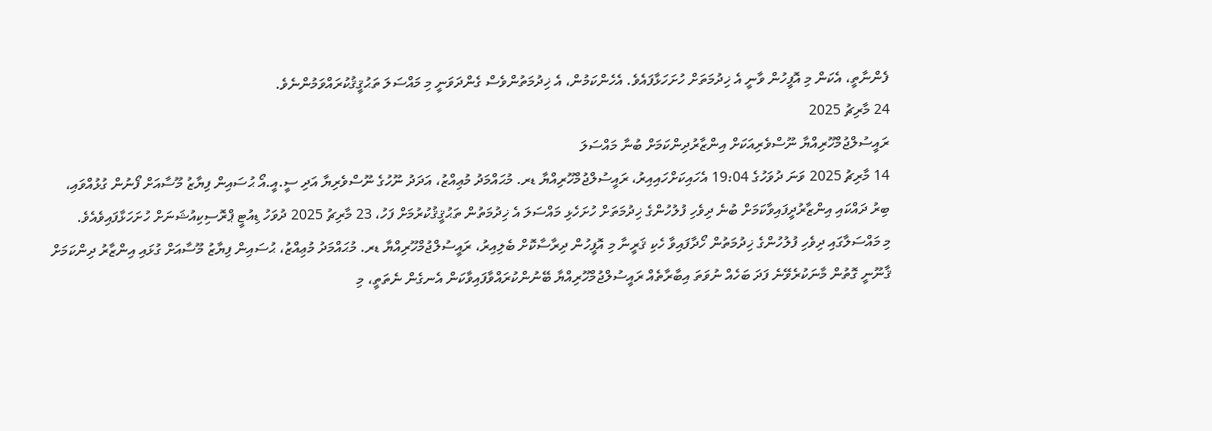ފެންނާތީ، އެކަން މި އޮފީހުން ވާނީ އެ ޚިދުމަތަށް ހުށަހަޅާފައެވެ. އެހެންކަމުން، އެ ޚިދުމަތުންވެސް ގެންދަވަނީ މި މައްސަލަ ތަޙުޤީޤުކުރައްވަމުންނެވެ.
24 މާރިޗު 2025
ރައީސުލްޖުމްހޫރިއްޔާ ނޫސްވެރިއަކަށް އިންޒާރުދިންކަމަށް ބުނާ މައްސަލަ
14 މާރިޗު 2025 ވަނަ ދުވަހުގެ 19:04 އެހައިކަށްހައިއިރު، ރައީސުލްޖުމްހޫރިއްޔާ ޑރ. މުޙައްމަދު މުޢިއްޒު، އަދަދު ނޫހުގެ ނޫސްވެރިޔާ އަދި ސީ.އީ.އޯ ޙުސައިން ފިޔާޒު މޫސާއަށް ފޯނުން ގުޅުއްވައި، ބިރު ދައްކައި އިންޒާރުދީފައިވާކަމަށް ބުނެ ދިވެހި ފުލުހުންގެ ޚިދުމަތަށް ހުށަހެޅި މައްސަލަ އެ ޚިދުމަތުން ތަޙުޤީޤުކުރުމަށް ފަހު، 23 މާރިޗު 2025 ދުވަހު ޑިއުޓީ ޕްރޮސިކިއުޝަނަށް ހުށަހަޅާފައިވެއެވެ.
މި މައްސަލާގައި ދިވެހި ފުލުހުންގެ ޚިދުމަތުން ހޯދާފައިވާ ހެކި ޤަރީނާ މި އޮފީހުން ދިރާސާކޮށް ބެލިއިރު، ރައީސުލްޖުމްހޫރިއްޔާ ޑރ. މުޙައްމަދު މުޢިއްޒު، ޙުސައިން ފިޔާޒު މޫސާއަށް ގުޅައި އިންޒާރު ދިންކަމަށް ޤާނޫނީ ގޮތުން މާނަކުރެވޭނެ ފަދަ ބަހެއް ނުވަތަ އިބާރާތެއް ރައީސުލްޖުމްހޫރިއްޔާ ބޭނުންކުރައްވާފައިވާކަން އެނގެން ނެތަތީ، މި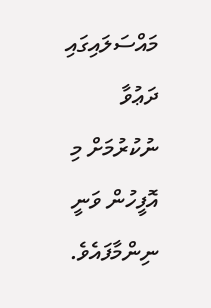މައްސަލައިގައި ދަޢުވާ ނުކުރުމަށް މި އޮފީހުން ވަނީ ނިންމާފައެވެ.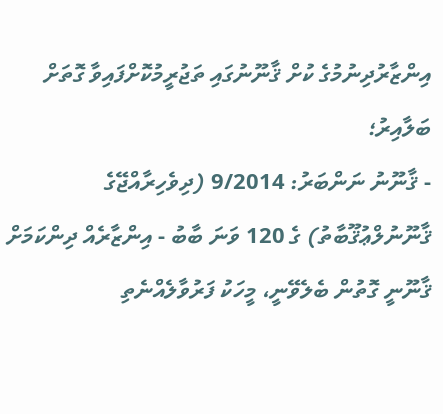އިންޒާރުދިނުމުގެ ކުށް ޤާނޫނުގައި ތަޖުރީމުކޮށްފައިވާ ގޮތަށް ބަލާއިރު؛
- ޤާނޫނު ނަންބަރު: 9/2014 (ދިވެހިރާއްޖޭގެ ޤާނޫނުލްޢުޤޫބާތު) ގެ 120 ވަނަ ބާބު - އިންޒާރެއް ދިންކަމަށް ޤާނޫނީ ގޮތުން ބެލެވޭނީ، މީހަކު ފަރުވާލެއްނެތި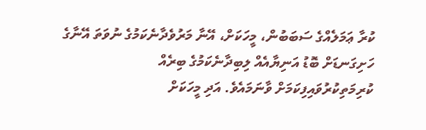ކުރާ ޢަމަލެއްގެ ސަބަބުން، މީހަކަށް، އޭނާ މަރުވެދާނެކަމުގެ ނުވަތަ އޭނާގެ ހަށިގަނޑަށް ބޮޑު އަނިޔާއެއް ލިބިދާނެކަމުގެ ބިރެއް ކުރިމަތިކުރުވައިފިކަމަށް ވާނަމައެވެ. އަދި މީހަކަށް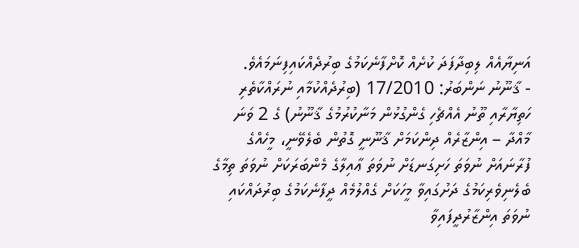އަނިޔާއެއް ލިބިދާފަދަ ކުށެއް ކޮށްފާނެކަމުގެ ބިރުދެއްކައިފިނަމައެވެ.
- ޤާނޫނު ނަންބަރު: 17/2010 (ބިރުދެއްކުމާއި ނުރައްކާތެރި ހަތިޔާރާއި ތޫނު އެއްޗެހި ގެންގުޅުން މަނާކުރުމުގެ ޤާނޫނު) ގެ 2 ވަނަ މާއްދާ – އިންޒާރެއް ދިންކަމަށް ޤާނޫނީ ގޮތުން ބެލެވޭނީ، މީހެއްގެ ފުރާނައަށް ނުވަތަ ހަށިގަނޑަށް ނުވަތަ ޢާއިލާގެ މެންބަރަކަށް ނުވަތަ ތިމާގެ ބެލެނިވެރިކަމުގެ ދަށުގައިވާ މީހަކަށް ގެއްލުމެއް ދީފާނެކަމުގެ ބިރުދައްކައި ނުވަތަ އިންޒާރުދީފައިވާ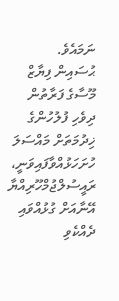ނަމައެވެ.
ޙުސައިން ފިޔާޒް މޫސާގެ ފަރާތުން ދިވެހި ފުލުހުންގެ ޚިދުމަތަށް މައްސަލަ ހުށަހަޅުއްވާފައިވަނީ، ރައީސުލްޖުމްހޫރިއްޔާ އޭނާއަށް ގުޅުއްވައި ދެއްކެވި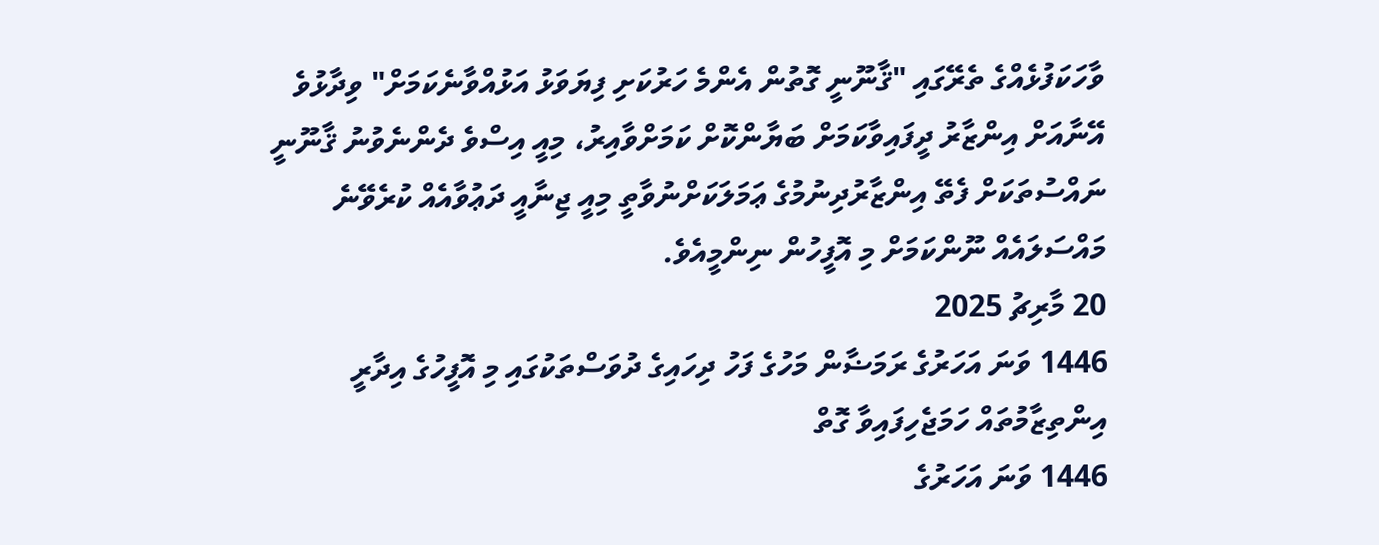ވާހަކަފުޅެއްގެ ތެރޭގައި "ޤާނޫނީ ގޮތުން އެންމެ ހަރުކަށި ފިޔަވަޅު އަޅުއްވާނެކަމަށް" ވިދާޅުވެ އޭނާއަށް އިންޒާރު ދީފައިވާކަމަށް ބަޔާންކޮށް ކަމަށްވާއިރު، މިއީ އިސްވެ ދެންނެވުނު ޤާނޫނީ ނައްސުތަކަށް ފެތޭ އިންޒާރުދިނުމުގެ ޢަމަލަކަށްނުވާތީ މިއީ ޖިނާއީ ދަޢުވާއެއް ކުރެވޭނެ މައްސަލައެއް ނޫންކަމަށް މި އޮފީހުން ނިންމީއެވެ.
20 މާރިޗު 2025
1446 ވަނަ އަހަރުގެ ރަމަޟާން މަހުގެ ފަހު ދިހައިގެ ދުވަސްތަކުގައި މި އޮފީހުގެ އިދާރީ އިންތިޒާމުތައް ހަމަޖެހިފައިވާ ގޮތް
1446 ވަނަ އަހަރުގެ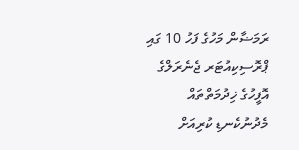ރަމަޟާން މަހުގެ ފަހު 10 ގައި ޕްރޮސިކިއުޓަރ ޖެނެރަލްގެ އޮފީހުގެ ޚިދުމަތްތައް މެދުނުކެނޑި ކުރިއަށް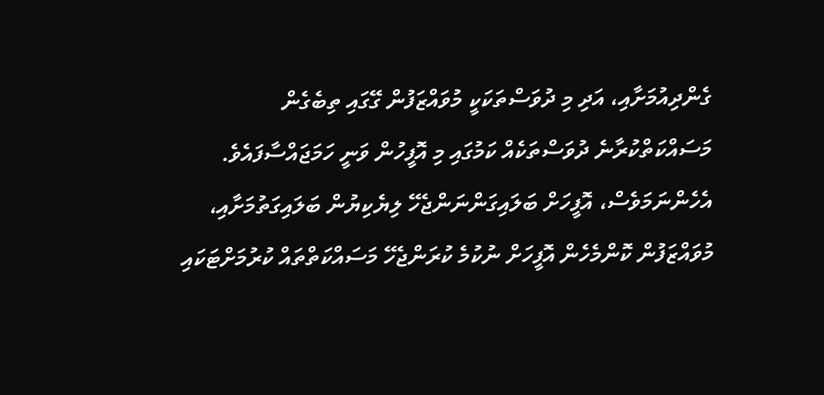ގެންދިއުމަށާއި، އަދި މި ދުވަސްތަކަކީ މުވައްޒަފުން ގޭގައި ތިބެގެން މަސައްކަތްކުރާނެ ދުވަސްތަކެއް ކަމުގައި މި އޮފީހުން ވަނީ ހަމަޖައްސާފައެވެ. އެހެންނަމަވެސް، އޮފީހަށް ބަލައިގަންނަންޖެހޭ ލިޔެކިޔުން ބަލައިގަތުމަށާއި، މުވައްޒަފުން ކޮންމެހެން އޮފީހަށް ނުކުމެ ކުރަންޖެހޭ މަސައްކަތްތައް ކުރުމަށްޓަކައި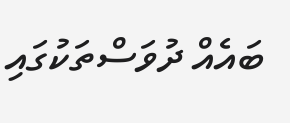ބައެއް ދުވަސްތަކުގައި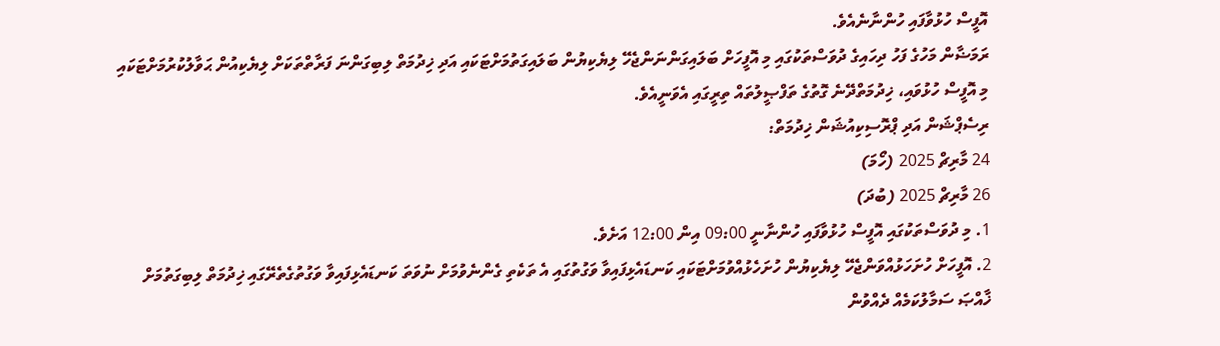އޮފީސް ހުޅުވާފައި ހުންނާނެއެވެ.
ރަމަޟާން މަހުގެ ފަހު ދިހައިގެ ދުވަސްތަކުގައި މި އޮފީހަށް ބަލައިގަންނަންޖެހޭ ލިޔެކިޔުން ބަލައިގަތުމަށްޓަކައި އަދި ޚިދުމަތް ލިބިގަންނަ ފަރާތްތަކަށް ލިޔެކިއުން ޙަވާލުކުރުމަށްޓަކައި މި އޮފީސް ހުޅުވައި، ޚިދުމަތްދޭނެ ގޮތުގެ ތަފްޞީލުތައް ތިރީގައި އެވަނީއެވެ.
ރިސެޕްޝަން އަދި ޕްރޮސިކިއުޝަން ޚިދުމަތް:
24 މާރިޗް 2025 (ހޯމަ)
26 މާރިޗް 2025 (ބުދަ)
1. މި ދުވަސްތަކުގައި އޮފީސް ހުޅުވާފައި ހުންނާނީ 09:00 އިން 12:00 އަށެވެ.
2. އޮފީހަށް ހުށަހަޅުއްވަންޖެހޭ ލިޔެކިޔުން ހުށަހެޅުއްވުމަށްޓަކައި ކަނޑައެޅިފައިވާ ވަގުތުގައި އެ ތަކެތި ގެންނެވުމަށް ނުވަތަ ކަނޑައެޅިފައިވާ ވަގުތުގެތެރޭގައި ޚިދުމަތް ލިބިގަތުމަށް ޚާއްޞަ ސަމާލުކަމެއް ދެއްވުން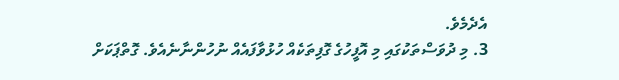އެދެމެވެ.
3. މި ދުވަސްތަކުގައި މި އޮފީހުގެ ގޮފިތަކެއް ހުޅުވާފައެއް ނުހުންނާނެއެވެ. ގޮތްޕަކަށް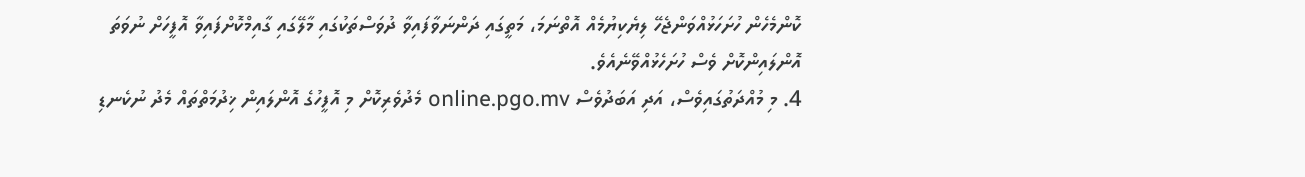ކޮންމެހެން ހުށަހަޅުއްވަންޖެހޭ ލިޔެކިޔުމެއް އޮތްނަމަ، މަތީގައި ދަންނަވާފައިވާ ދުވަސްތަކުގައި މާލޭގައި ގާއިމްކޮށްފައިވާ އޮފީހަށް ނުވަތަ އޮންލައިންކޮށް ވެސް ހުށަހެޅުއްވޭނެއެވެ.
4. މި މުއްދަތުގައިވެސް، އަދި އަބަދުވެސް online.pgo.mv މެދުވެރިކޮށް މި އޮފީހުގެ އޮންލައިން ޚިދުމަތްތައް މެދު ނުކެނޑި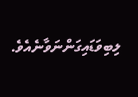ލިބިވަޑައިގަންނަވާނެއެވެ.